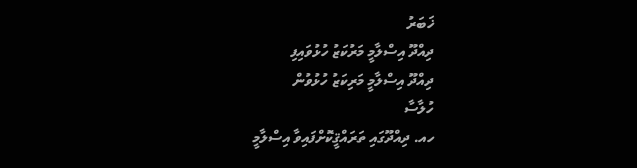ޚަބަރު
ދިއްދޫ އިސްލާމީ މަރުކަޒު ހުޅުވައިފި
ދިއްދޫ އިސްލާމީ މަރިކަޒު ހުޅުވުން
ހުލާސާ
ހއ. ދިއްދޫގައި ތަރައްޤީކޮށްފައިވާ އިސްލާމީ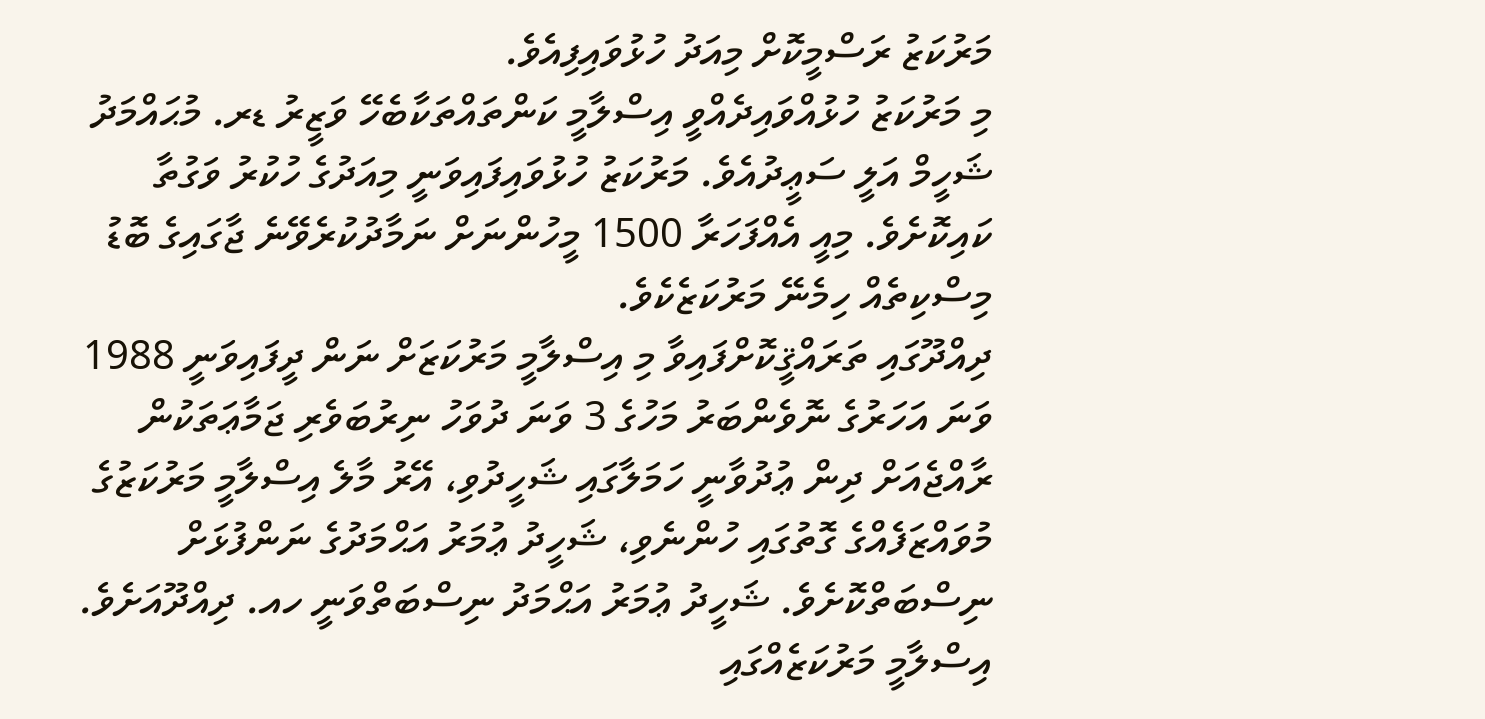މަރުކަޒު ރަސްމީކޮށް މިއަދު ހުޅުވައިފިއެވެ.
މި މަރުކަޒު ހުޅުއްވައިދެއްވީ އިސްލާމީ ކަންތައްތަކާބެހޭ ވަޒީރު ޑރ. މުޙައްމަދު ޝަހީމް އަލީ ސަޢީދުއެވެ. މަރުކަޒު ހުޅުވައިފައިވަނީ މިއަދުގެ ހުކުރު ވަގުތާ ކައިކޮށެވެ. މިއީ އެއްފަހަރާ 1500 މީހުންނަށް ނަމާދުކުރެވޭނެ ޖާގައިގެ ބޮޑު މިސްކިތެއް ހިމެނޭ މަރުކަޒެކެވެ.
ދިއްދޫގައި ތަރައްޤީކޮށްފައިވާ މި އިސްލާމީ މަރުކަޒަށް ނަން ދީފައިވަނީ 1988 ވަނަ އަހަރުގެ ނޮވެންބަރު މަހުގެ 3 ވަނަ ދުވަހު ނިރުބަވެރި ޖަމާޢަތަކުން ރާއްޖެއަށް ދިން ޢުދުވާނީ ހަމަލާގައި ޝަހީދުވި، އޭރު މާލެ އިސްލާމީ މަރުކަޒުގެ މުވައްޒަފެއްގެ ގޮތުގައި ހުންނެވި، ޝަހީދު ޢުމަރު އަޙްމަދުގެ ނަންފުޅަށް ނިސްބަތްކޮށެވެ. ޝަހީދު ޢުމަރު އަޙްމަދު ނިސްބަތްވަނީ ހއ. ދިއްދޫއަށެވެ. އިސްލާމީ މަރުކަޒެއްގައި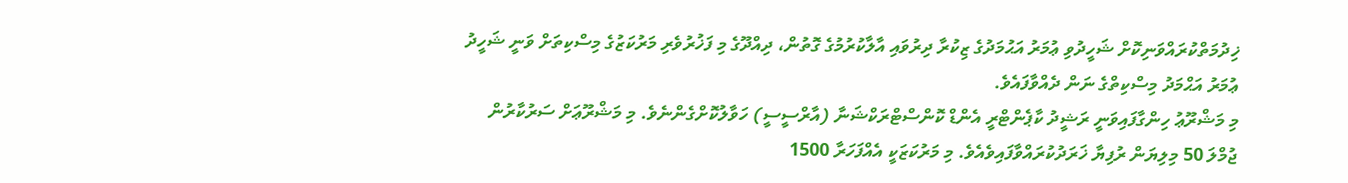ޚިދުމަތްކުރައްވަނިކޮށް ޝަހީދުވި ޢުމަރު އަޙުމަދުގެ ޒިކުރާ ދިރުވައި އާލާކުރުމުގެ ގޮތުން، ދިއްދޫގެ މި ފަޚުރުވެރި މަރުކަޒުގެ މިސްކިތަށް ވަނީ ޝަހީދު ޢުމަރު އަޙްމަދު މިސްކިތްގެ ނަން ދެއްވާފައެވެ.
މި މަޝްރޫޢު ހިންގާފައިވަނީ ރަޝީދު ކާޕެންޓްރީ އެންޑް ކޮންސްޓްރަކްޝަނާ (އާރްސީސީ) ހަވާލުކޮށްގެންނެވެ. މި މަޝްރޫޢަށް ސަރުކާރުން ޖުމްލަ 50 މިލިޔަން ރުފިޔާ ޚަރަދުކުރައްވާފައިވެއެވެ. މި މަރުކަޒަކީ އެއްފަހަރާ 1500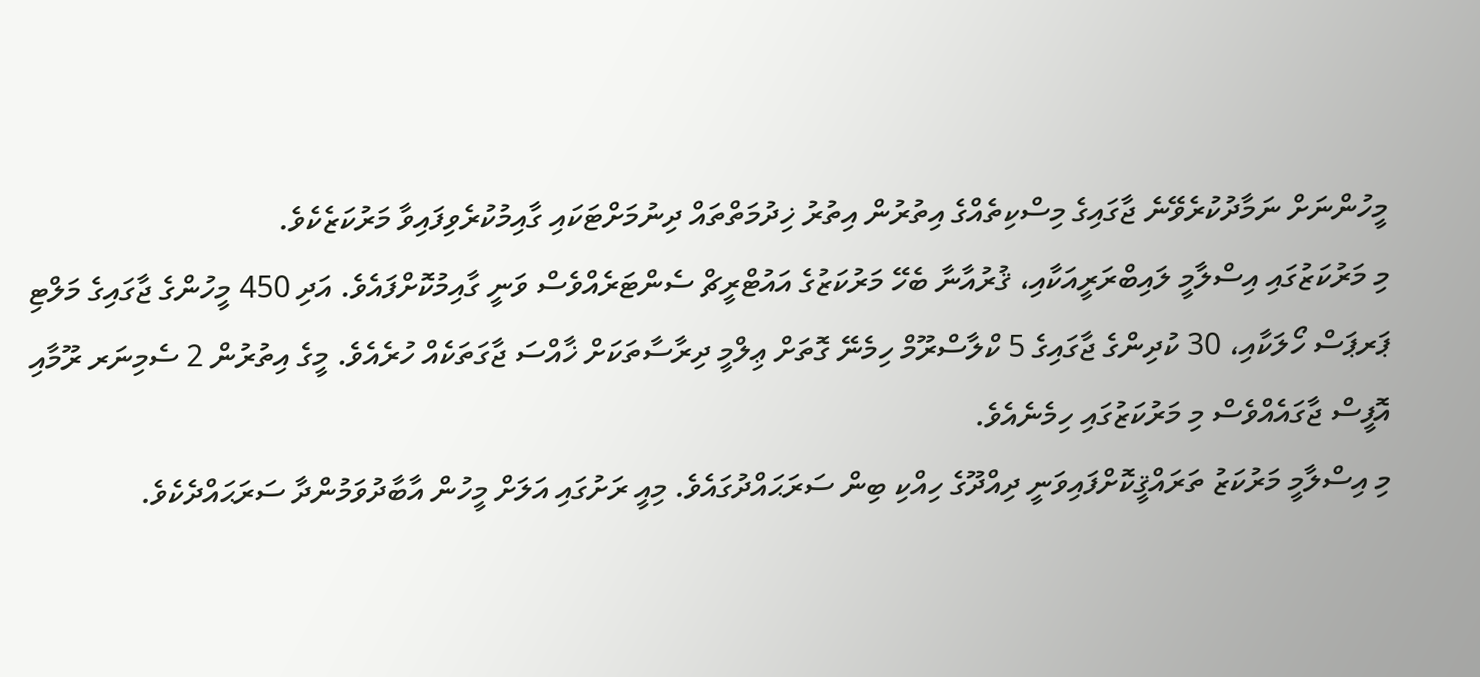މީހުންނަށް ނަމާދުކުރެވޭނެ ޖާގައިގެ މިސްކިތެއްގެ އިތުރުން އިތުރު ޚިދުމަތްތައް ދިނުމަށްޓަކައި ގާއިމުކުރެވިފައިވާ މަރުކަޒެކެވެ.
މި މަރުކަޒުގައި އިސްލާމީ ލައިބްރަރީއަކާއި، ޤުރުއާނާ ބެހޭ މަރުކަޒުގެ އައުޓްރީޗް ސެންޓަރެއްވެސް ވަނީ ގާއިމުކޮށްފައެވެ. އަދި 450 މީހުންގެ ޖާގައިގެ މަލްޓި ޕަރޕަސް ހޯލަކާއި، 30 ކުދިންގެ ޖާގައިގެ 5 ކްލާސްރޫމް ހިމެނޭ ގޮތަށް ޢިލްމީ ދިރާސާތަކަށް ޚާއްސަ ޖާގަތަކެއް ހުރެއެވެ. މީގެ އިތުރުން 2 ސެމިނަރ ރޫމާއި އޮފީސް ޖާގައެއްވެސް މި މަރުކަޒުގައި ހިމެނެއެވެ.
މި އިސްލާމީ މަރުކަޒު ތަރައްޤީކޮށްފައިވަނީ ދިއްދޫގެ ހިއްކި ބިން ސަރަޙައްދުގައެވެ. މިއީ ރަށުގައި އަލަށް މީހުން އާބާދުވަމުންދާ ސަރަޙައްދެކެވެ.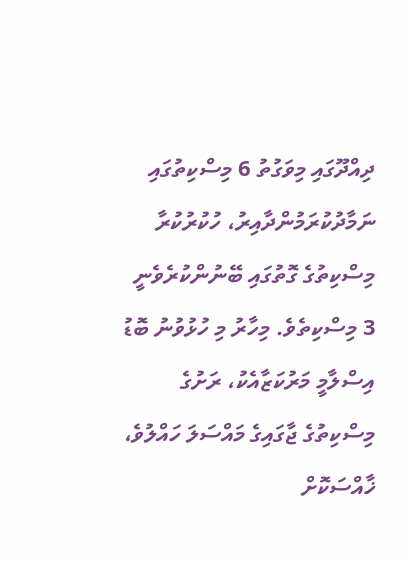ދިއްދޫގައި މިވަގުތު 6 މިސްކިތުގައި ނަމާދުކުރަމުންދާއިރު، ހުކުރުކުރާ މިސްކިތުގެ ގޮތުގައި ބޭނުންކުރެވެނީ 3 މިސްކިތެވެ. މިހާރު މި ހުޅުވުނު ބޮޑު އިސްލާމީ މަރުކަޒާއެކު، ރަށުގެ މިސްކިތުގެ ޖާގައިގެ މައްސަލަ ހައްލުވެ، ޚާއްސަކޮށް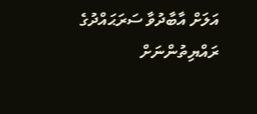އަލަށް އާބާދުވާ ސަރަޙައްދުގެ ރައްޔިތުންނަށް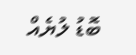ބޮޑު ލުޔެއް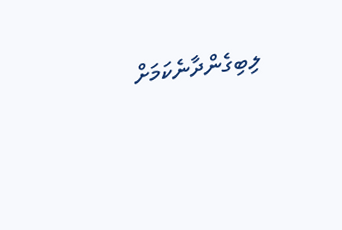ލިބިގެންދާނެކަމަށް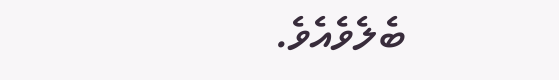ބެލެވެއެވެ.